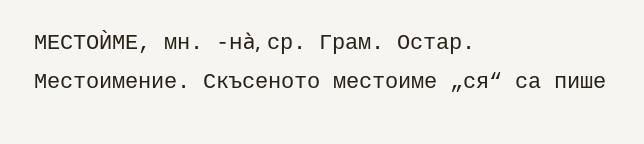МЕСТОЍМЕ, мн. -на̀, ср. Грам. Остар. Местоимение. Скъсеното местоиме „ся“ са пише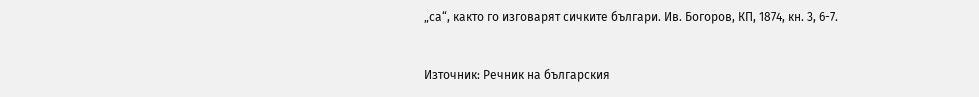„са“, както го изговарят сичките българи. Ив. Богоров, КП, 1874, кн. 3, 6-7.


Източник: Речник на българския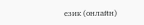език (онлайн)